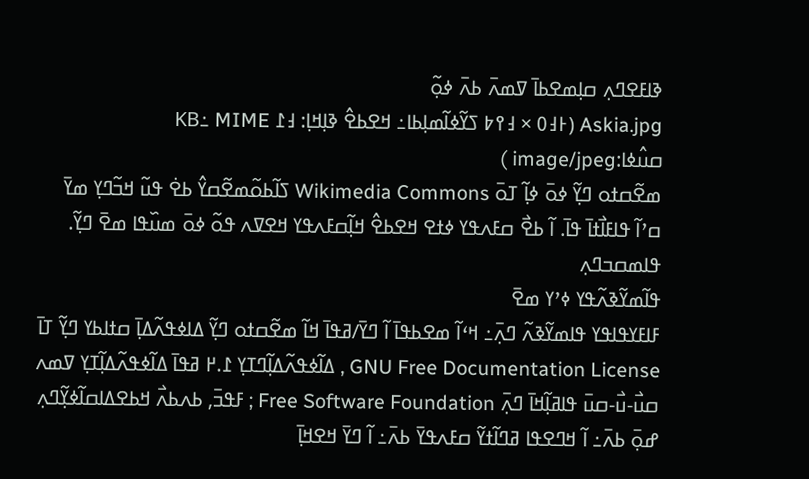ߢߊߓߐߣߍ߲ ߛߊ߲ߘߐߕߊ߫ ߜߘߍ߫ ߕߍ߫ ߦߋ߲߬
Askia.jpg (߅߃߀ × ߃߉߈ ߖߌ߬ߦߊ߬ߘߊ߲ߕߊ߸ ߞߐߕߐ߮ ߢߊ߲ߞߊ߲: ߃߁ KB߸ MIME ߛߎ߮ߦߊ:image/jpeg )
ߘߐ߬ߛߙߋ ߣߌ߲߬ ߦߋ߫ ߦߊ߲߬ ߠߋ߫ Wikimedia Commons ߖߊ߬ߕߋ߬ߘߐ߬ߛߌ߮ ߕߐ߭ ߟߎ߬ ߞߏ߬ߣߌ߲ ߘߌ߫ ߛߴߊ߬ ߟߊߓߊ߯ߙߊ߫ ߟߊ߫. ߊ߬ ߕߐ߯ ߛߓߍߟߌ ߦߙߐ ߞߐߕߐ߮ ߞߊ߲߬ߛߓߍߟߌ ߞߐߜߍ ߟߋ߬ ߦߋ߫ ߘߎ߰ߟߊ ߘߐ߫ ߣߌ߲߬.
ߟߊߘߛߏߣߍ߲
ߟߊ߬ߘߌ߬ߢߍ߬ߟߌ ߦߴߌ ߘߐ߫
ߓߊߓߌߟߊߟߌ ߟߊߘߌ߬ߢߍ߬ ߣߍ߲߫߸ ߞߵߊ߬ ߘߐߕߟߊ߫ ߊ߬ ߣߌ߫/ߥߟߊ߫ ߞߊ߬ ߘߐ߬ߛߙߋ ߣߌ߲߬ ߡߊߦߟߍ߬ߡߊ߲߫ ߛߙߊߕߌ ߣߌ߲߬ ߠߊ߫ GNU Free Documentation License , ߡߊ߬ߦߟߍ߬ߡߊ߲߬ߣߠߌ߲ ߁.߂ ߥߟߊ߫ ߡߊ߬ߦߟߍ߬ߡߊ߲߬ߠߌ߲ ߜߘߍ ߛߎ߯-ߎ߯-ߛߎ߫ ߟߊߥߊ߲߬ߞߊ߫ ߣߍ߲߫ Free Software Foundation ; ߓߟߏ߫, ߕߍߕߍ߯ ߞߕߐߡߊߛߊ߬ߦߌ߲߬ߣߍ߲ ߝߋ߲߫ ߕߍ߫߸ ߊ߬ ߞߣߐߟߊ ߥߣߊ߬ߙߌ߬ ߛߓߍߟߌ߫ ߕߍ߫߸ ߊ߬ ߣߌ߫ ߞߐߞߊ߲߫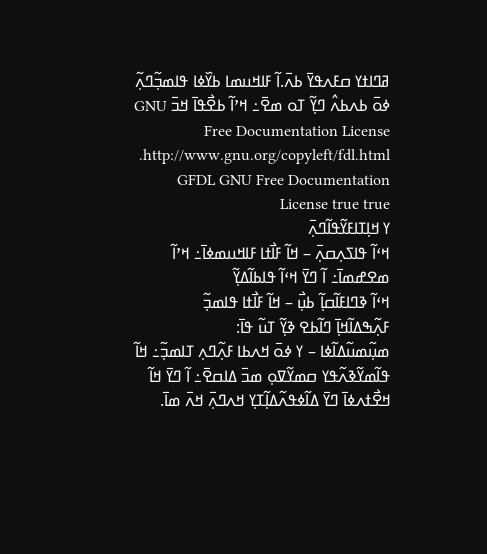ߥߣߊߙߌ ߛߓߍߟߌ߫ ߕߍ߫.ߊ߬ ߓߊߞߎߘߊ ߕߌ߰ߦߊ ߟߊߘߏ߲߬ߣߍ߲߬ ߦߋ߫ ߕߍߕߍ߮ ߣߌ߲߬ ߠߋ ߘߐ߫߸ ߞߴߊ߬ ߕߐ߯ߟߊ߫ ߞߏ߫ GNU Free Documentation License .http://www.gnu.org/copyleft/fdl.html GFDL GNU Free Documentation License true true
ߌ ߞߊ߲ߠߊߓߌ߬ߟߊ߬ߣߍ߲߫
ߞߵߊ߬ ߟߊߖߍ߲ߛߍ߲߫ – ߞߊ߬ ߓߊ߯ߙߊ ߓߊߞߎߘߦߊ߫߸ ߞߴߊ߬ ߘߐߝߘߊ߫߸ ߊ߬ ߣߌ߫ ߞߵߊ߬ ߟߊߕߊ߬ߡߌ߲߬
ߞߵߊ߬ ߢߣߊߓߊ߬ߛߊ߲߬ ߕߎ߲߯ – ߞߊ߬ ߓߊ߯ߙߊ ߟߊߘߏ߲߬
ߓߍ߲߬ߒߡߊ߬ߞߊ߲߫ ߣߊ߬ߕߐ ߢߌ߲߬ ߠߎ߬ ߟߊ߫:
ߘߎ߲߬ߘߎ߬ߡߊ߬ߦߊ – ߌ ߦߋ߫ ߞߍߕߊ ߓߍ߲߬ߣߍ߲ ߠߊߘߏ߲߬߸ ߞߊ߬ ߟߊ߬ߘߌ߬ߢߍ߬ߟߌ ߛߘߌ߬ߜߋ߲ ߘߏ߫ ߡߊߛߐ߫߸ ߊ߬ ߣߌ߫ ߞߊ߬ ߞߐ߯ߙߍߦߊ߫ ߣߌ߫ ߡߊ߬ߦߟߍ߬ߡߊ߲߬ߠߌ߲ ߞߍߣߍ߲߫ ߞߍ߫ ߘߊ߫.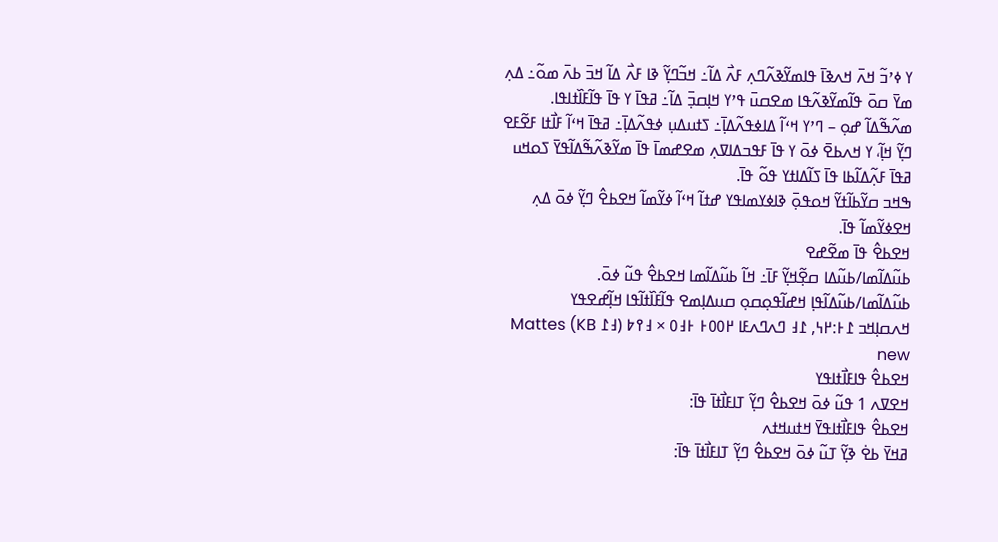ߌ ߦߴߏ߬ ߞߍ߫ ߞߍߢߊ߫ ߟߊߘߌ߬ߢߍ߬ߣߍ߲ ߓߍ߯ ߡߊ߬߸ ߞߏ߬ߣߌ߲߬ ߢߊ ߓߍ߯ ߡߊ߬ ߞߏ߫ ߕߍ߫ ߘߋ߬߸ ߡߍ߲ ߘߌ߫ ߛߋ߫ ߟߊ߬ߘߌ߬ߢߍ߬ߟߊ ߘߐߛߎ߫ ߟߴߌ ߞߊ߲ߛߏ߲߫ ߡߊ߬߸ ߥߟߊ߫ ߌ ߟߊ߫ ߟߊ߬ߓߊ߰ߙߊߟߊ.
ߘߍ߬ߒ߬ߡߊ߬ ߝߋ߲ – ߣߴߌ ߞߵߊ߬ ߡߊߦߟߍ߬ߡߊ߲߫߸ ߖߙߎߡߎ߲ ߦߟߍ߬ߡߊ߲߫߸ ߥߟߊ߫ ߞߵߊ߬ ߓߊ߯ߙߊ ߓߐ߬ߓߐ ߣߌ߲߬ ߞߊ߲߬، ߌ ߞߍߕߐ߫ ߦߋ߫ ߌ ߟߊ߫ ߓߟߏߡߊߜߍ߲ ߘߐߝߘߊ߫ ߟߊ߫ ߘߌ߬ߢߍ߬ߒ߬ߡߊ߬ߟߌ߫ ߖߋߞߎ ߥߟߊ߫ ߓߍ߲߬ߡߊ߬ߕߊ ߟߊ߫ ߖߊ߬ߡߊߙߌ ߟߋ߬ ߟߊ߫.
ߒߞߏ ߛߌ߬ߕߊ߬ߙߌ߬ ߞߋߟߋ߲߫ ߢߊߦߌߘߊߟߌ ߝߙߊ߬ ߞߵߊ߬ ߦߌ߬ߘߊ߬ ߞߐߕߐ߮ ߣߌ߲߬ ߦߋ߫ ߡߍ߲ ߞߐߦߌ߬ߘߊ߬ ߟߊ߫.
ߞߐߕߐ߮ ߟߊ߫ ߘߐ߬ߝߐ
ߕߎ߬ߡߊ߬ߘߊ/ߕߎ߬ߡߊ ߛߐ߲߬ߞߌ߲߬ ߓߊ߫߸ ߞߊ߬ ߕߎ߬ߡߊ߬ߘߊ ߞߐߕߐ߮ ߟߎ߬ ߦߋ߫.
ߕߎ߬ߡߊ߬ߘߊ/ߕߎ߬ߡߊ߬ߟߊ߲ ߞߝߊ߬ߟߋ߲ߛߋ߲ ߛߎߡߊ߲ߘߐ ߟߊ߬ߓߊ߰ߙߊ߬ߟߊ ߞߊ߲߬ߝߐߟߌ
ߞߍߛߊ߲ߞߏ ߁߅:߂߆, ߁߃ ߣߍߣߍߓߊ ߂߀߀߅ ߅߃߀ × ߃߉߈ (߃߁ KB) Mattes new
ߞߐߕߐ߮ ߟߊߓߊ߯ߙߊߟߌ
ߞߐߜߍ 1 ߟߎ߬ ߦߋ߫ ߞߐߕߐ߮ ߣߌ߲߬ ߠߊߓߊ߯ߙߊ߫ ߟߊ߫:
ߞߐߕߐ߮ ߟߊߓߊ߯ߙߊߟߌ߫ ߞߙߎߞߙߍ
ߥߞߌ߫ ߕߐ߭ ߢߌ߲߬ ߠߎ߬ ߦߋ߫ ߞߐߕߐ߮ ߣߌ߲߬ ߠߊߓߊ߯ߙߊ߫ ߟߊ߫: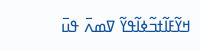ߞߌ߬ߓߊ߬ߙߏ߬ߦߊ߬ߟߌ߬ ߜߘߍ߫ ߟߎ߫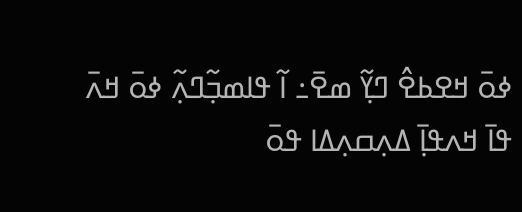ߦߋ߫ ߞߐߕߐ߮ ߣߌ߲߬ ߘߐ߫߸ ߊ߬ ߟߊߘߏ߲߬ߣߍ߲߬ ߦߋ߫ ߞߍ߫ ߟߊ߫ ߞߍߟߊ߲߫ ߡߍ߲ߛߍ߲ߡߊ ߟߋ߫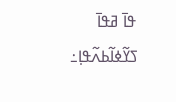ߟߊ߫ ߥߟߊ߫ ߖߌ߬ߦߊ߬ߕߍ߬ߟߊ߲߸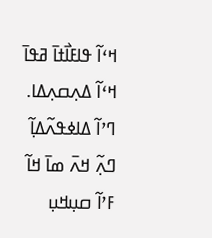ߞߵߊ߬ ߟߊߓߊ߯ߙߊ߫ ߥߟߊ߫ ߞߵߊ߬ ߡߍ߲ߛߍ߲ߡߊ.
ߣߴߊ߬ ߡߊߦߟߍ߬ߡߊ߲߬ ߣߍ߲߬ ߞߍ߫ ߘߊ߫ ߞߊ߬ ߓߴߊ߬ ߛߎ߲ߞߎ߲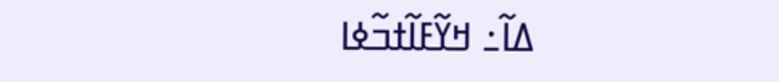ߡߊ߬߸ ߞߌ߬ߓߊ߬ߙߏ߬ߦߊ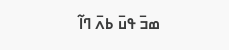ߘߏ߫ ߟߎ߫ ߕߍ߫ ߣߊ߬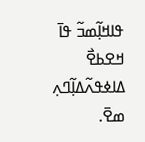ߟߊߞߊ߲߬ߘߏ߬ ߟߊ߫ ߞߐߕߐ߯ ߡߊߦߟߍ߬ߡߊ߲߬ߣߍ߲ ߘߐ߫.